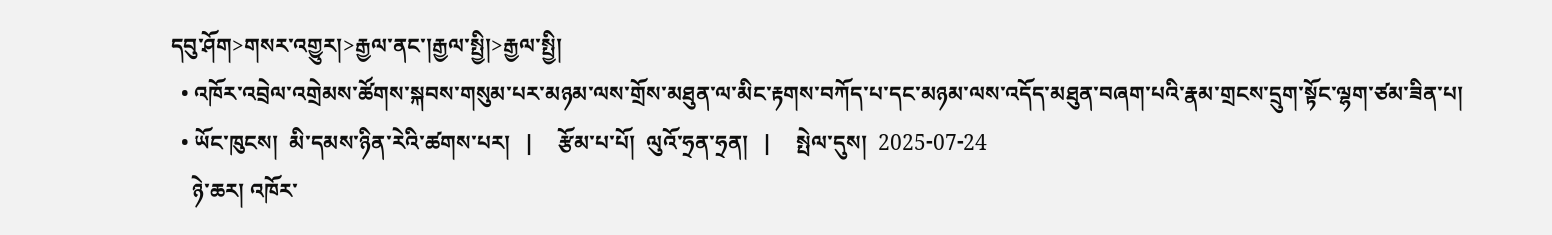དབུ་ཤོག>གསར་འགྱུར།>རྒྱལ་ནང་།རྒྱལ་སྤྱི།>རྒྱལ་སྤྱི།
  • འཁོར་འབྲེལ་འགྲེམས་ཚོགས་སྐབས་གསུམ་པར་མཉམ་ལས་གྲོས་མཐུན་ལ་མིང་རྟགས་བཀོད་པ་དང་མཉམ་ལས་འདོད་མཐུན་བཞག་པའི་རྣམ་གྲངས་དྲུག་སྟོང་ལྷག་ཙམ་ཟིན་པ།
  • ཡོང་ཁུངས།  མི་དམས་ཉིན་རེའི་ཚགས་པར།   |     རྩོམ་པ་པོ།  ལུའོ་ཧྲན་ཧྲན།   |     སྤེལ་དུས།  2025-07-24
    ཉེ་ཆར། འཁོར་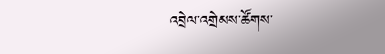འབྲེལ་འགྲེམས་ཚོགས་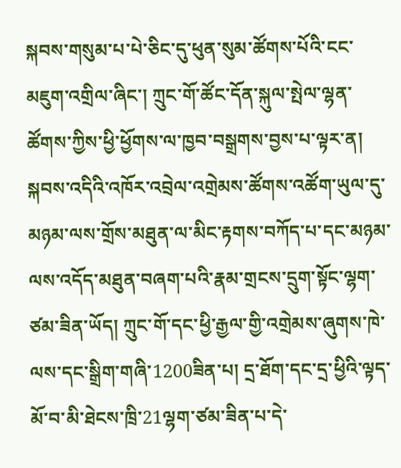སྐབས་གསུམ་པ་པེ་ཅིང་དུ་ཕུན་སུམ་ཚོགས་པོའི་ངང་མཇུག་འགྲིལ་ཞིང་། ཀྲུང་གོ་ཚོང་དོན་སྐུལ་སྤེལ་ལྷན་ཚོགས་ཀྱིས་ཕྱི་ཕྱོགས་ལ་ཁྱབ་བསྒྲགས་བྱས་པ་ལྟར་ན། སྐབས་འདིའི་འཁོར་འབྲེལ་འགྲེམས་ཚོགས་འཚོག་ཡུལ་དུ་མཉམ་ལས་གྲོས་མཐུན་ལ་མིང་རྟགས་བཀོད་པ་དང་མཉམ་ལས་འདོད་མཐུན་བཞག་པའི་རྣམ་གྲངས་དྲུག་སྟོང་ལྷག་ཙམ་ཟིན་ཡོད། ཀྲུང་གོ་དང་ཕྱི་རྒྱལ་གྱི་འགྲེམས་ཞུགས་ཁེ་ལས་དང་སྒྲིག་གཞི་1200ཟིན་པ། དྲ་ཐོག་དང་དྲ་ཕྱིའི་ལྟད་མོ་བ་མི་ཐེངས་ཁྲི་21ལྷག་ཙམ་ཟིན་པ་དེ་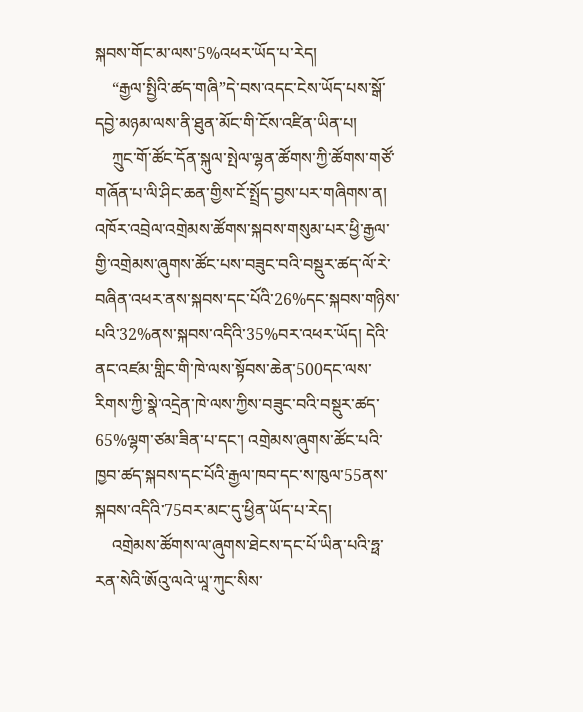སྐབས་གོང་མ་ལས་5%འཕར་ཡོད་པ་རེད།
    “རྒྱལ་སྤྱིའི་ཚད་གཞི”དེ་བས་འདང་ངེས་ཡོད་པས་སྒོ་དབྱེ་མཉམ་ལས་ནི་ཐུན་མོང་གི་ངོས་འཛིན་ཡིན་པ།
    ཀྲུང་གོ་ཚོང་དོན་སྐུལ་སྤེལ་ལྷན་ཚོགས་ཀྱི་ཚོགས་གཙོ་གཞོན་པ་ལི་ཤིང་ཆན་གྱིས་ངོ་སྤྲོད་བྱས་པར་གཞིགས་ན། འཁོར་འབྲེལ་འགྲེམས་ཚོགས་སྐབས་གསུམ་པར་ཕྱི་རྒྱལ་གྱི་འགྲེམས་ཞུགས་ཚོང་པས་བཟུང་བའི་བསྡུར་ཚད་ལོ་རེ་བཞིན་འཕར་ནས་སྐབས་དང་པོའི་26%དང་སྐབས་གཉིས་པའི་32%ནས་སྐབས་འདིའི་35%བར་འཕར་ཡོད། དེའི་ནང་འཛམ་གླིང་གི་ཁེ་ལས་སྟོབས་ཆེན་500དང་ལས་རིགས་ཀྱི་སྣེ་འདྲེན་ཁེ་ལས་ཀྱིས་བཟུང་བའི་བསྡུར་ཚད་65%ལྷག་ཙམ་ཟིན་པ་དང་། འགྲེམས་ཞུགས་ཚོང་པའི་ཁྱབ་ཚད་སྐབས་དང་པོའི་རྒྱལ་ཁབ་དང་ས་ཁུལ་55ནས་སྐབས་འདིའི་75བར་མང་དུ་ཕྱིན་ཡོད་པ་རེད།
    འགྲེམས་ཚོགས་ལ་ཞུགས་ཐེངས་དང་པོ་ཡིན་པའི་ཧྥ་རན་སེའི་ཨོའུ་ལའེ་ཡཱ་ཀུང་སིས་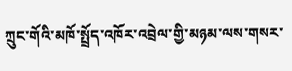ཀྲུང་གོའི་མཁོ་སྤྲོད་འཁོར་འབྲེལ་གྱི་མཉམ་ལས་གསར་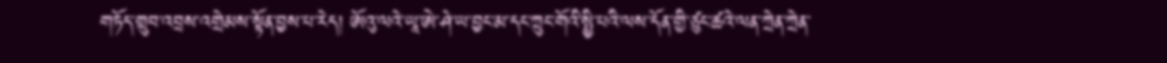གཏོད་གྲུབ་འབྲས་འགྲེམས་སྟོན་བྱས་པ་རེད། ཨོའུ་ལའེ་ཡཱ་ཨེ་ཤེ་ཡ་བྱང་མ་དང་ཀྲུང་གོའི་སྤྱི་པའི་ལས་དོན་གྱི་ཙུང་ཚའེ་ལན་ཀྲེན་ཀྲེན་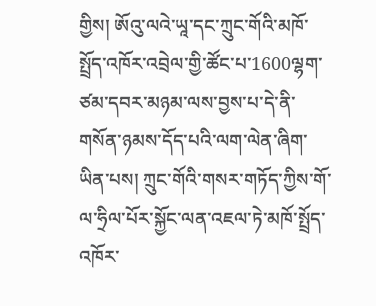གྱིས། ཨོའུ་ལའེ་ཡཱ་དང་ཀྲུང་གོའི་མཁོ་སྤྲོད་འཁོར་འབྲེལ་གྱི་ཚོང་པ་1600ལྷག་ཙམ་དབར་མཉམ་ལས་བྱས་པ་དེ་ནི་གསོན་ཉམས་དོད་པའི་ལག་ལེན་ཞིག་ཡིན་པས། ཀྲུང་གོའི་གསར་གཏོད་ཀྱིས་གོ་ལ་ཧྲིལ་པོར་སྐྱོང་ལན་འཇལ་ཏེ་མཁོ་སྤྲོད་འཁོར་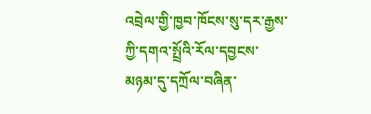འབྲེལ་གྱི་ཁྱབ་ཁོངས་སུ་དར་རྒྱས་ཀྱི་དགའ་སྤྲོའི་རོལ་དབྱངས་མཉམ་དུ་དཀྲོལ་བཞིན་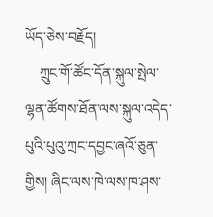ཡོད་ཅེས་བརྗོད།
    ཀྲུང་གོ་ཚོང་དོན་སྐུལ་སྤེལ་ལྷན་ཚོགས་ཐོན་ལས་སྐུལ་འདེད་པུའི་པུའུ་ཀྲང་དབྱང་ཞའོ་ཅུན་གྱིས། ཞིང་ལས་ཁེ་ལས་ཁ་ཤས་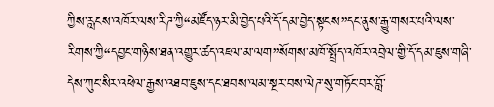ཀྱིས་རླངས་འཁོར་ལས་རིཌ་ཀྱི“མཛོད་ཉར་མི་བྱེད་པའི་དོ་དམ་བྱེད་སྟངས”དང་ནུས་རྒྱུ་གསར་པའི་ལས་རིགས་ཀྱི“དབྱང་གཉིས་ཐན་འགྱུར་ཚད་འཇལ་མ་ལག”སོགས་མཁོ་སྤྲོད་འཁོར་འབྲེལ་གྱི་དོ་དམ་ཇུས་གཞི་དེས་ཀུང་སིར་འཕེལ་རྒྱས་འཐབ་ཇུས་དང་ཐབས་ལམ་སྔར་བས་ལེཌ་སུ་གཏོང་བར་བློ་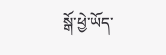སྒོ་ཕྱེ་ཡོད་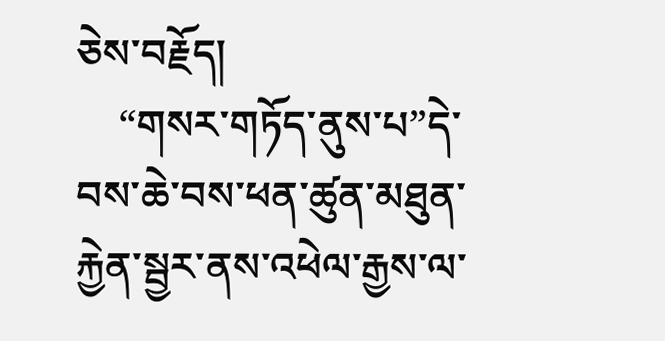ཅེས་བརྗོད།
    “གསར་གཏོད་ནུས་པ”དེ་བས་ཆེ་བས་ཕན་ཚུན་མཐུན་རྐྱེན་སྦྱར་ནས་འཕེལ་རྒྱས་ལ་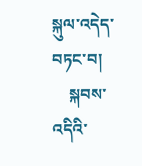སྐུལ་འདེད་བཏང་བ།
    སྐབས་འདིའི་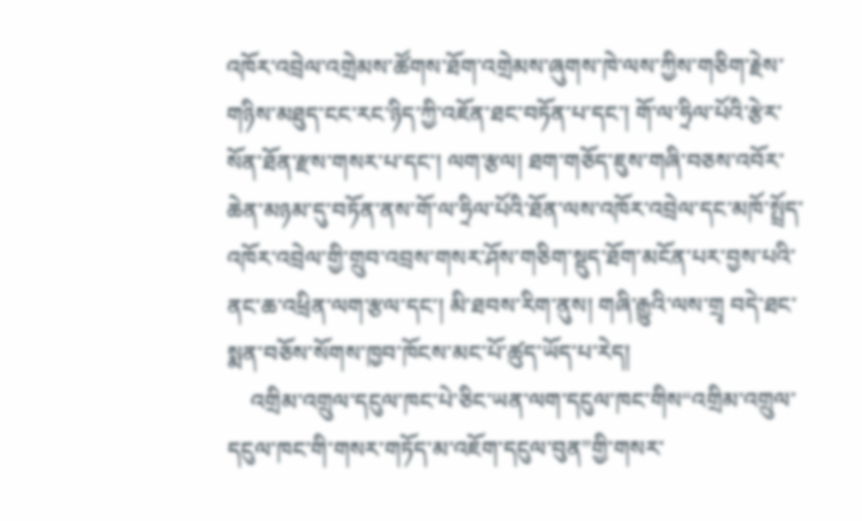འཁོར་འབྲེལ་འགྲེམས་ཚོགས་ཐོག་འགྲེམས་ཞུགས་ཁེ་ལས་ཀྱིས་གཅིག་རྗེས་གཉིས་མཐུད་ངང་རང་ཉིད་ཀྱི་འཇོན་ཐང་བཏོན་པ་དང་། གོ་ལ་ཧྲིལ་པོའི་རྩེར་སོན་ཐོན་རྫས་གསར་པ་དང་། ལག་རྩལ། ཐག་གཅོད་ཇུས་གཞི་བཅས་འབོར་ཆེན་མཉམ་དུ་བཏོན་ནས་གོ་ལ་ཧྲིལ་པོའི་ཐོན་ལས་འཁོར་འབྲེལ་དང་མཁོ་སྤྲོད་འཁོར་འབྲེལ་གྱི་གྲུབ་འབྲས་གསར་ཤོས་གཅིག་སྡུད་ཐོག་མངོན་པར་བྱས་པའི་ནང་ཆ་འཕྲིན་ལག་རྩལ་དང་། མི་ཐབས་རིག་ནུས། གཞི་རྒྱུའི་ལས་གྲྭ བདེ་ཐང་སྨན་བཅོས་སོགས་ཁྱབ་ཁོངས་མང་པོ་ཚུད་ཡོད་པ་རེད།
    འགྲིམ་འགྲུལ་དངུལ་ཁང་པེ་ཅིང་ཡན་ལག་དངུལ་ཁང་གིས“འགྲིམ་འགྲུལ་དངུལ་ཁང་གི་གསར་གཏོད་མ་འཇོག་དངུལ་བུན”གྱི་གསར་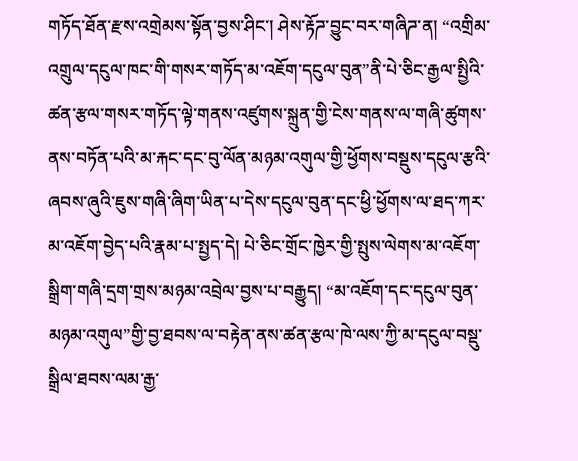གཏོད་ཐོན་རྫས་འགྲེམས་སྟོན་བྱས་ཤིང་། ཤེས་རྟོཌ་བྱུང་བར་གཞིཌ་ན། “འགྲིམ་འགྲུལ་དངུལ་ཁང་གི་གསར་གཏོད་མ་འཇོག་དངུལ་བུན”ནི་པེ་ཅིང་རྒྱལ་སྤྱིའི་ཚན་རྩལ་གསར་གཏོད་ལྟེ་གནས་འཛུགས་སྐྲུན་གྱི་ངེས་གནས་ལ་གཞི་ཚུགས་ནས་བཏོན་པའི་མ་རྐང་དང་བུ་ལོན་མཉམ་འགུལ་གྱི་ཕྱོགས་བསྡུས་དངུལ་རྩའི་ཞབས་ཞུའི་ཇུས་གཞི་ཞིག་ཡིན་པ་དེས་དངུལ་བུན་དང་ཕྱི་ཕྱོགས་ལ་ཐད་ཀར་མ་འཇོག་བྱེད་པའི་རྣམ་པ་སྤྱད་དེ། པེ་ཅིང་གྲོང་ཁྱེར་གྱི་སྤུས་ལེགས་མ་འཇོག་སྒྲིག་གཞི་དྲག་གྲས་མཉམ་འབྲེལ་བྱས་པ་བརྒྱུད། “མ་འཇོག་དང་དངུལ་བུན་མཉམ་འགུལ”གྱི་བྱ་ཐབས་ལ་བརྟེན་ནས་ཚན་རྩལ་ཁེ་ལས་ཀྱི་མ་དངུལ་བསྡུ་སྒྲིལ་ཐབས་ལམ་རྒྱ་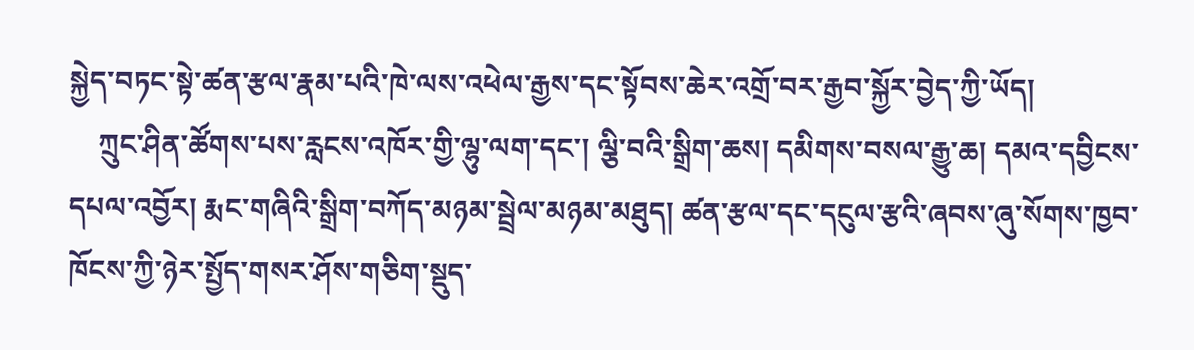སྐྱེད་བཏང་སྟེ་ཚན་རྩལ་རྣམ་པའི་ཁེ་ལས་འཕེལ་རྒྱས་དང་སྟོབས་ཆེར་འགྲོ་བར་རྒྱབ་སྐྱོར་བྱེད་ཀྱི་ཡོད།
    ཀྲུང་ཤིན་ཚོགས་པས་རླངས་འཁོར་གྱི་ལྷུ་ལག་དང་། ལྕི་བའི་སྒྲིག་ཆས། དམིགས་བསལ་རྒྱུ་ཆ། དམའ་དབྱིངས་དཔལ་འབྱོར། རྨང་གཞིའི་སྒྲིག་བཀོད་མཉམ་སྦྲེལ་མཉམ་མཐུད། ཚན་རྩལ་དང་དངུལ་རྩའི་ཞབས་ཞུ་སོགས་ཁྱབ་ཁོངས་ཀྱི་ཉེར་སྤྱོད་གསར་ཤོས་གཅིག་སྡུད་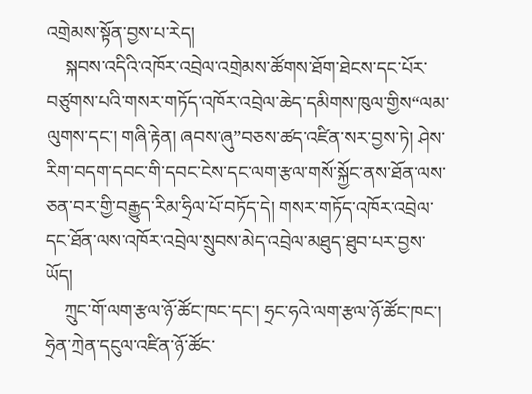འགྲེམས་སྟོན་བྱས་པ་རེད།
    སྐབས་འདིའི་འཁོར་འབྲེལ་འགྲེམས་ཚོགས་ཐོག་ཐེངས་དང་པོར་བཙུགས་པའི་གསར་གཏོད་འཁོར་འབྲེལ་ཆེད་དམིགས་ཁུལ་གྱིས“ལམ་ལུགས་དང་། གཞི་རྟེན། ཞབས་ཞུ”བཅས་ཚད་འཛིན་སར་བྱས་ཏེ། ཤེས་རིག་བདག་དབང་གི་དབང་ངེས་དང་ལག་རྩལ་གསོ་སྐྱོང་ནས་ཐོན་ལས་ཅན་བར་གྱི་བརྒྱུད་རིམ་ཧྲིལ་པོ་བཏོད་དེ། གསར་གཏོད་འཁོར་འབྲེལ་དང་ཐོན་ལས་འཁོར་འབྲེལ་སྲུབས་མེད་འབྲེལ་མཐུད་ཐུབ་པར་བྱས་ཡོད།
    ཀྲུང་གོ་ལག་རྩལ་ཉོ་ཚོང་ཁང་དང་། ཧྲང་ཧའེ་ལག་རྩལ་ཉོ་ཚོང་ཁང་། ཧྲེན་ཀྲེན་དངུལ་འཛིན་ཉོ་ཚོང་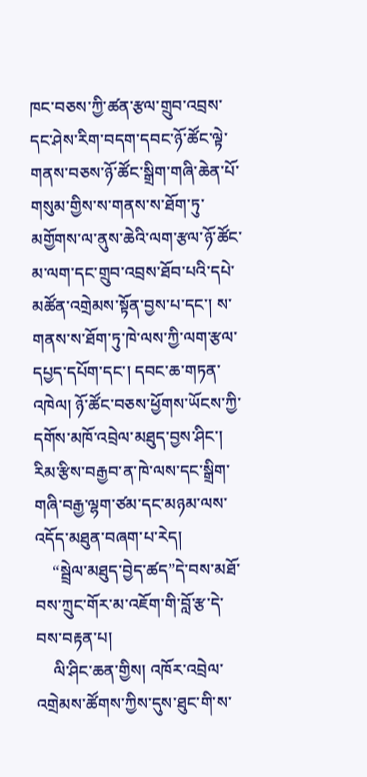ཁང་བཅས་ཀྱི་ཚན་རྩལ་གྲུབ་འབྲས་དང་ཤེས་རིག་བདག་དབང་ཉོ་ཚོང་ལྟེ་གནས་བཅས་ཉོ་ཚོང་སྒྲིག་གཞི་ཆེན་པོ་གསུམ་གྱིས་ས་གནས་ས་ཐོག་ཏུ་མགྱོགས་ལ་ནུས་ཆེའི་ལག་རྩལ་ཉོ་ཚོང་མ་ལག་དང་གྲུབ་འབྲས་ཐོབ་པའི་དཔེ་མཚོན་འགྲེམས་སྟོན་བྱས་པ་དང་། ས་གནས་ས་ཐོག་ཏུ་ཁེ་ལས་ཀྱི་ལག་རྩལ་དཔྱད་དཔོག་དང་། དབང་ཆ་གཏན་འཁེལ། ཉོ་ཚོང་བཅས་ཕྱོགས་ཡོངས་ཀྱི་དགོས་མཁོ་འབྲེལ་མཐུད་བྱས་ཤིང་། རིམ་རྩིས་བརྒྱབ་ན་ཁེ་ལས་དང་སྒྲིག་གཞི་བརྒྱ་ལྷག་ཙམ་དང་མཉམ་ལས་འདོད་མཐུན་བཞག་པ་རེད།
    “སྦྲེལ་མཐུད་བྱེད་ཚད”དེ་བས་མཐོ་བས་ཀྲུང་གོར་མ་འཇོག་གི་བློ་རྩ་དེ་བས་བརྟན་པ།
    ལི་ཤིང་ཆན་གྱིས། འཁོར་འབྲེལ་འགྲེམས་ཚོགས་ཀྱིས་དུས་ཐུང་གི་ས་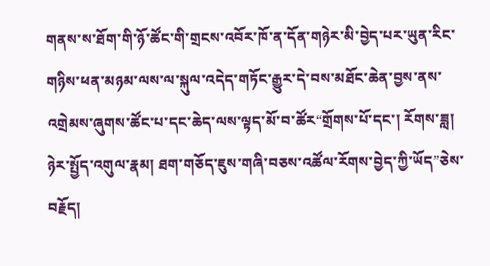གནས་ས་ཐོག་གི་ཉོ་ཚོང་གི་གྲངས་འབོར་ཁོ་ན་དོན་གཉེར་མི་བྱེད་པར་ཡུན་རིང་གཉིས་ཕན་མཉམ་ལས་ལ་སྐུལ་འདེད་གཏོང་རྒྱུར་དེ་བས་མཐོང་ཆེན་བྱས་ནས་འགྲེམས་ཞུགས་ཚོང་པ་དང་ཆེད་ལས་ལྟད་མོ་བ་ཚོར“གྲོགས་པོ་དང་། རོགས་ཟླ། ཉེར་སྤྱོད་འགུལ་རྣམ། ཐག་གཅོད་ཇུས་གཞི་བཅས་འཚོལ་རོགས་བྱེད་ཀྱི་ཡོད”ཅེས་བརྗོད།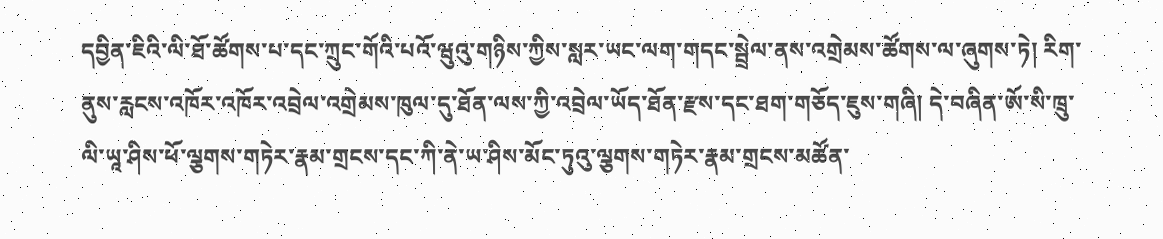དབྱིན་ཇིའི་ལི་ཐོ་ཚོགས་པ་དང་ཀྲུང་གོའི་པའོ་ཝུའུ་གཉིས་ཀྱིས་སླར་ཡང་ལག་གདང་སྦྲེལ་ནས་འགྲེམས་ཚོགས་ལ་ཞུགས་ཏེ། རིག་ནུས་རླངས་འཁོར་འཁོར་འབྲེལ་འགྲེམས་ཁུལ་དུ་ཐོན་ལས་ཀྱི་འབྲེལ་ཡོད་ཐོན་རྫས་དང་ཐག་གཅོད་ཇུས་གཞི། དེ་བཞིན་ཨོ་སི་ཁྲུ་ལི་ཡཱ་ཤིས་ཕོ་ལྕགས་གཏེར་རྣམ་གྲངས་དང་ཀི་ནེ་ཡ་ཤིས་མོང་ཏུའུ་ལྕགས་གཏེར་རྣམ་གྲངས་མཚོན་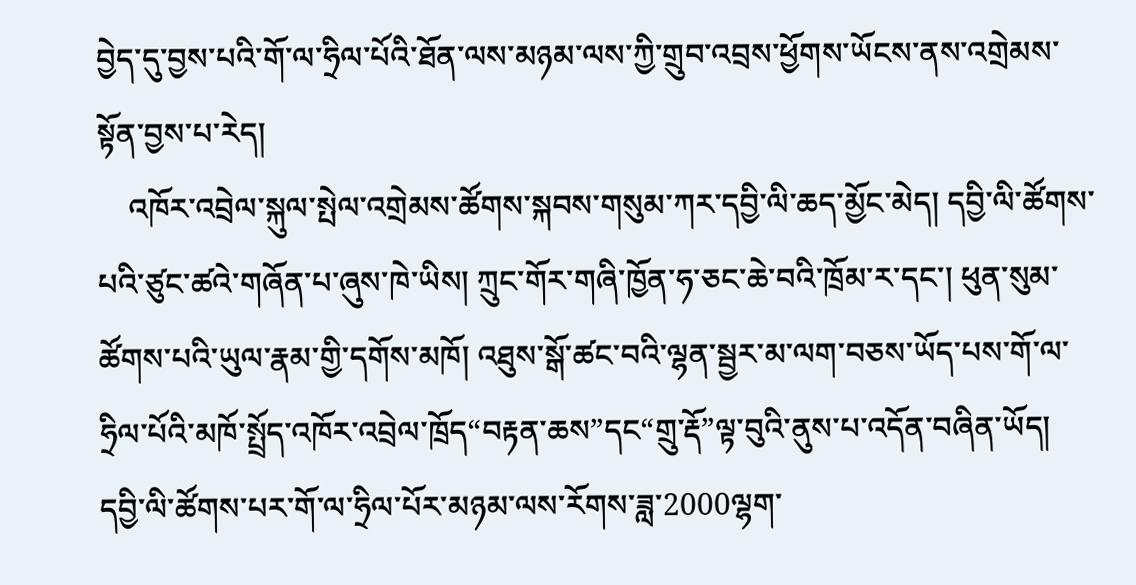བྱེད་དུ་བྱས་པའི་གོ་ལ་ཧྲིལ་པོའི་ཐོན་ལས་མཉམ་ལས་ཀྱི་གྲུབ་འབྲས་ཕྱོགས་ཡོངས་ནས་འགྲེམས་སྟོན་བྱས་པ་རེད།
    འཁོར་འབྲེལ་སྐུལ་སྤེལ་འགྲེམས་ཚོགས་སྐབས་གསུམ་ཀར་དབྱི་ལི་ཆད་མྱོང་མེད། དབྱི་ལི་ཚོགས་པའི་ཙུང་ཚའེ་གཞོན་པ་ཞུས་ཁེ་ཡིས། ཀྲུང་གོར་གཞི་ཁྱོན་ཧ་ཅང་ཆེ་བའི་ཁྲོམ་ར་དང་། ཕུན་སུམ་ཚོགས་པའི་ཡུལ་རྣམ་གྱི་དགོས་མཁོ། འཐུས་སྒོ་ཚང་བའི་ལྷན་སྦྱར་མ་ལག་བཅས་ཡོད་པས་གོ་ལ་ཧྲིལ་པོའི་མཁོ་སྤྲོད་འཁོར་འབྲེལ་ཁྲོད“བརྟན་ཆས”དང“གྲུ་རྡོ”ལྟ་བུའི་ནུས་པ་འདོན་བཞིན་ཡོད། དབྱི་ལི་ཚོགས་པར་གོ་ལ་ཧྲིལ་པོར་མཉམ་ལས་རོགས་ཟླ་2000ལྷག་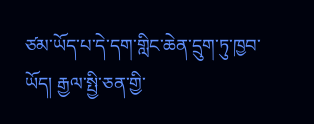ཙམ་ཡོད་པ་དེ་དག་གླིང་ཆེན་དྲུག་ཏུ་ཁྱབ་ཡོད། རྒྱལ་སྤྱི་ཅན་གྱི་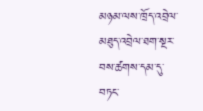མཉམ་ལས་ཁྲོད་འབྲེལ་མཐུད་འབྲེལ་ཐག་སྔར་བས་ཚགས་དམ་དུ་བཏང་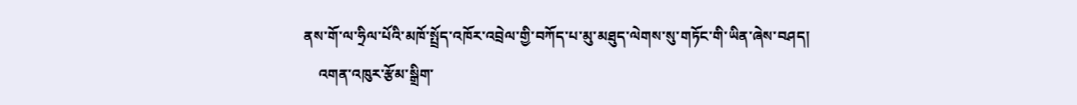ནས་གོ་ལ་ཧྲིལ་པོའི་མཁོ་སྤྲོད་འཁོར་འབྲེལ་གྱི་བཀོད་པ་མུ་མཐུད་ལེགས་སུ་གཏོང་གི་ཡིན་ཞེས་བཤད།
    འགན་འཁུར་རྩོམ་སྒྲིག་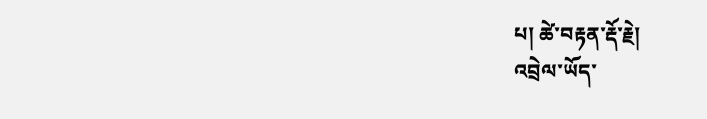པ། ཚེ་བརྟན་རྡོ་རྗེ།
འབྲེལ་ཡོད་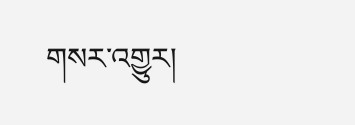གསར་འགྱུར།